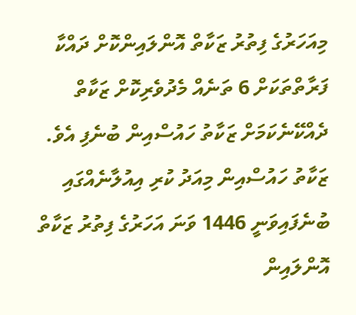މިއަހަރުގެ ފިތުރު ޒަކާތް އޮންލައިންކޮށް ދައްކާ ފަރާތްތަކަށް 6 ތަނެއް މެދުވެރިކޮށް ޒަކާތް ދެއްކޭނެކަމަށް ޒަކާތު ހައުސްއިން ބުނެފި އެވެ.
ޒަކާތު ހައުސްއިން މިއަދު ކުރި އިއުލާނެއްގައި ބުނެފައިވަނީ 1446 ވަނަ އަހަރުގެ ފިތުރު ޒަކާތް އޮންލައިން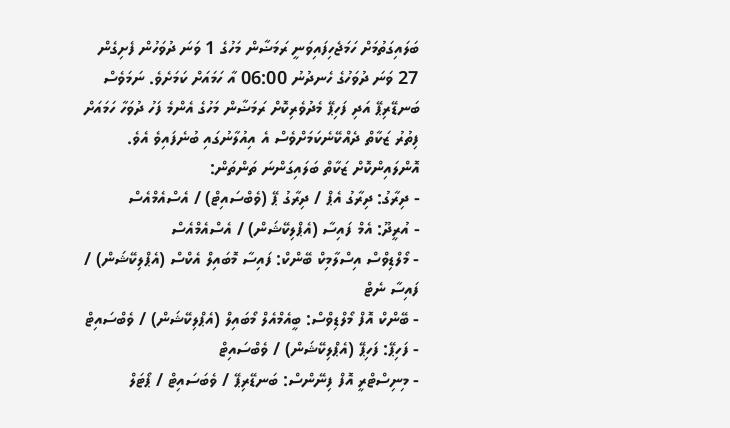ބަލައިގަތުމަށް ހަމަޖެހިފައިވަނީ ރަމަޟާން މަހުގެ 1 ވަނަ ދުވަހުން ފެށިގެން 27 ވަނަ ދުވަހުގެ ހެނދުނު 06:00 އާ ހަމައަށް ކަމަށެވެ. ނަމަވެސް ބަނޑޭރިޕޭ އަދި ފަހިޕޭ މެދުވެރިކޮށް ރަމަޟާން މަހުގެ އެންމެ ފަހު ދުވަހާ ހަމައަށް ފިތުރު ޒަކާތް ދެއްކޭނެކަމަށްވެސް އެ އިއުލާނުގައި ބުނެފައިވެ އެވެ.
އޮންލައިންކޮށް ޒަކާތް ބަލައިގަންނަ ތަންތަން:
- ދިރާގު: ދިރާގު އެޕް / ދިރާގު ޕޭ (ވެބްސައިޓް) / އެސްއެމްއެސް
- އުރީދޫ: އެމް ފައިސާ (އެޕްލިކޭޝަން) / އެސްއެމްއެސް
- މޯލްޑިވްސް އިސްލާމިކް ބޭންކް: ފައިސާ މޮބައިލް އެކްސް (އެޕްލިކޭޝަން) / ފައިސާ ނެޓް
- ބޭންކް އޮފް މޯލްޑިވްސް: ބީއެމްއެލް މޯބައިލް (އެޕްލިކޭޝަން) / ވެބްސައިޓް
- ފަހިޕޭ: ފަހިޕޭ (އެޕްލިކޭޝަން) / ވެބްސައިޓް
- މިނިސްޓްރީ އޮފް ފިނޭންސް: ބަނޑޭރިޕޭ / ވެބަސައިޓް / ޕޯޓަލް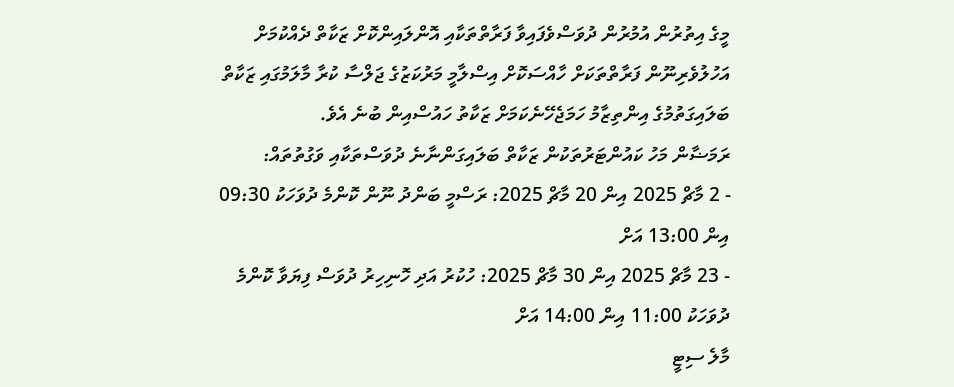މީގެ އިތުރުން އުމުރުން ދުވަސްވެފައިވާ ފަރާތްތަކާއި އޮންލައިންކޮށް ޒަކާތް ދެއްކުމަށް އަހުލުވެރިނޫން ފަރާތްތަކަށް ހާއްސަކޮށް އިސްލާމީ މަރުކަޒުގެ ޖަލްސާ ކުރާ މާލަމުގައި ޒަކާތް ބަލައިގަތުމުގެ އިންތިޒާމު ހަމަޖެހޭނެކަމަށް ޒަކާތު ހައުސްއިން ބުނެ އެވެ.
ރަމަޟާން މަހު ކައުންޓަރުތަކުން ޒަކާތް ބަލައިގަންނާނެ ދުވަސްތަކާއި ވަގުތުތައް:
- 2 މާޗް 2025 އިން 20 މާޗް 2025: ރަސްމީ ބަންދު ނޫން ކޮންމެ ދުވަހަކު 09:30 އިން 13:00 އަށް
- 23 މާޗް 2025 އިން 30 މާޗް 2025: ހުކުރު އަދި ހޮނިހިރު ދުވަސް ފިޔަވާ ކޮންމެ ދުވަހަކު 11:00 އިން 14:00 އަށް
މާލެ ސިޓީ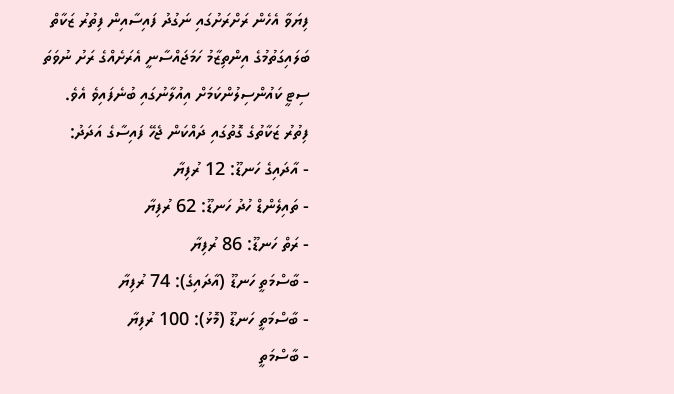ފިޔަވާ އެހެން ރަށްރަށުގައި ނަގުދު ފައިސާއިން ފިތުރު ޒަކާތް ބަލައިގަތުމުގެ އިންތިޒާމު ހަމަޖައްސާނީ އެރަށެއްގެ ރަށު ނުވަތަ ސިޓީ ކައުންސިލުންކަމަށް އިއުލާނުގައި ބުނެފައިވެ އެވެ.
ފިތުރު ޒަކާތުގެ ގޮތުގައި ދައްކަން ޖެހޭ ފައިސާގެ އަދަދު:
- އާދައިގެ ހަނޑޫ: 12 ރުފިޔާ
- ތައިލެންޑް ހުދު ހަނޑޫ: 62 ރުފިޔާ
- ރަތް ހަނޑޫ: 86 ރުފިޔާ
- ބާސްމަތީ ހަނޑޫ (އާދައިގެ): 74 ރުފިޔާ
- ބާސްމަތީ ހަނޑޫ (މޮޅު): 100 ރުފިޔާ
- ބާސްމަތީ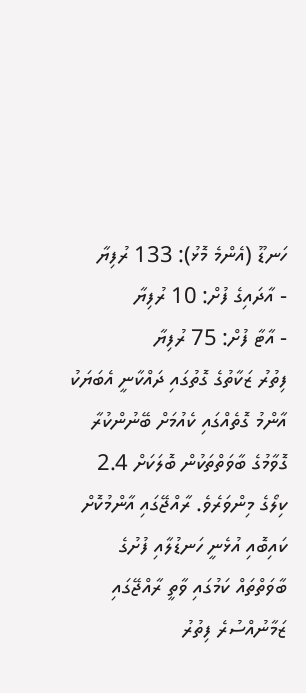ހަނޑޫ (އެންމެ މޮޅު): 133 ރުފިޔާ
- އާދައިގެ ފުށް: 10 ރުފިޔާ
- އާޓާ ފުށް: 75 ރުފިޔާ
ފިތުރު ޒަކާތުގެ ގޮތުގައި ދައްކާނީ އެބަޔަކު އާންމު ގޮތެއްގައި ކެއުމަށް ބޭނުންކުރާ ގޮވާމުގެ ބާވަތްތަކުން ބޮލަކަށް 2.4 ކިލޯގެ މިންވަރެވެ. ރާއްޖޭގައި އާންމުކޮށް ކައިބޮއި އުޅެނީ ހަނޑުލާއި ފުށުގެ ބާވަތްތައް ކަމުގައި ވާތީ ރާއްޖޭގައި ޒަމާނުއްސުރެ ފިތުރު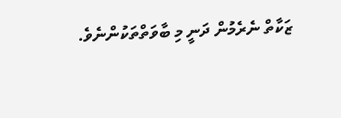ޒަކާތް ނެރެމުން ދަނީ މި ބާވަތްތަކުންނެވެ.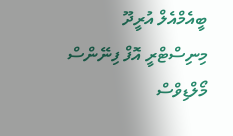ބީއެމްއެލް އުރީދޫ މިނިސްޓްރީ އޮފް ފިނޭންސް މޯލްޑިވްސް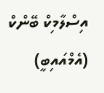އިސްލާމިކް ބޭންކް (އެމްއައިބީ)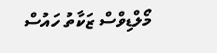މޯލްޑިވްސް ޒަކާތު ހައުސް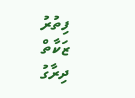ފިތުރު ޒަކާތް ދިރާގު